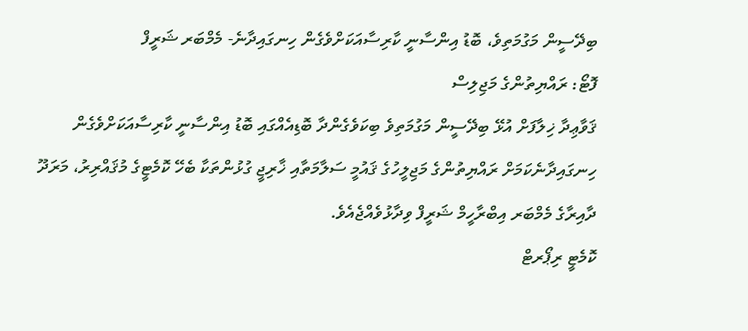ބިދޭސީން މަގުމަތިވެ، ބޮޑު އިންސާނީ ކާރިސާއަކަށްވެގެން ހިނގައިދާނެ- މެމްބަރ ޝަރީފް
ފޮޓޯ: ރައްޔިތުންގެ މަޖިލިސް
ޤަވާޢިދާ ޚިލާފަށް އުޅޭ ބިދޭސީން މަގުމަތިވެ ބިކަވެގެންދާ ބޮޑިއެއްގައި ބޮޑު އިންސާނީ ކާރިސާއަކަށްވެގެން ހިނގައިދާނެކަމަށް ރައްޔިތުންގެ މަޖިލީހުގެ ޤައުމީ ސަލާމަތާއި ޚާރިޖީ ގުޅުންތަކާ ބެހޭ ކޮމެޓީގެ މުޤައްރިރު، މަރަދޫ ދާއިރާގެ މެމްބަރ އިބްރާހީމް ޝަރީފް ވިދާޅުވެއްޖެއެވެ.
ކޮމެޓީ ރިޕޯރޓް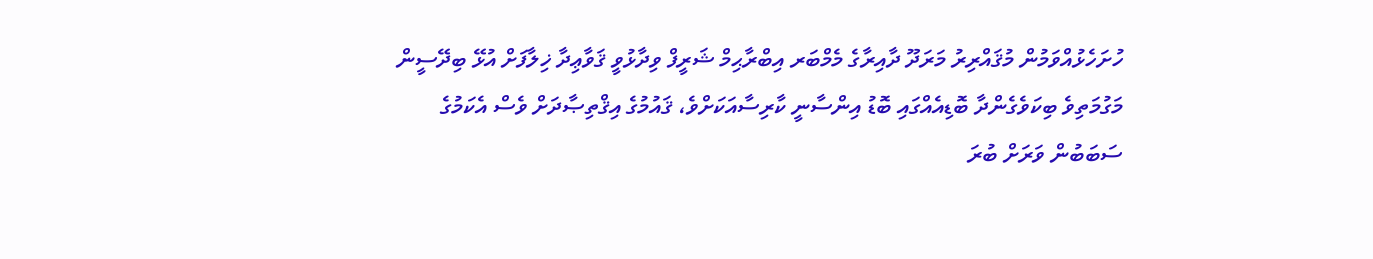ހުށަހެޅުއްވަމުން މުޤައްރިރު މަރަދޫ ދާއިރާގެ މެމްބަރ އިބްރާޙިމް ޝަރީފް ވިދާޅުވީ ޤަވާޢިދާ ޚިލާފަށް އުޅޭ ބިދޭސީން މަގުމަތިވެ ބިކަވެގެންދާ ބޮޑިއެއްގައި ބޮޑު އިންސާނީ ކާރިސާއަކަށްވެ، ޤައުމުގެ އިޤްތިޞާދަށް ވެސް އެކަމުގެ ސަބަބުން ވަރަށް ބުރަ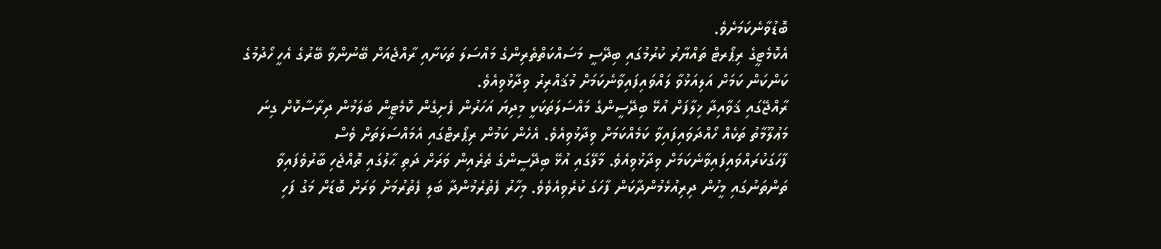ބޮޑުވާނެކަމަށެވެ.
އެކޮމެޓީގެ ރިޕޯރޓް ތައްޔާރު ކުރުމުގައި ބިދޭސީ މަސައްކަތްތެރިންގެ މައްސަލަ ތަކަށާއި ރާއްޖެއަށް ބޭނުންވާ ބޭރުގެ އެހީ ހޯދުމުގެ ކަންކަން ކަމަށް އަލިއަޅުވާ ލައްވައިފައިވާނެކަމަށް މުޤައްރިރު ވިދާޅުވިއެވެ.
ރާއްޖޭގައި ޤަވާއިދާ ޚިލާފަށް އުޅޭ ބިދޭސީންގެ މައްސަލަތަކަކީ މިދިޔަ އަހަރުން ފެށިގެން ކޮމެޓީން ބަލަމުން ދިރާސާކޮށް ގިނަ މަޢުލޫމާތު ތަކެއް ހޯއްދަވައިފައިވާ ކަމެއްކަމަށް ވިދާޅުވިއެވެ. އެހެން ކަމުން ރިޕޯރޓްގައި އެމައްސަލަތަށް ވެސް ފާހަގަކުރައްވައިފައިވާނެކަމަށް ވިދާޅުވިއެވެ. މާލޭގައި އުޅޭ ބިދޭސީންގެ ތެރެއިން ވަރަށް ދަތި ޙާލުގައި ތޮއްޖެހި ބާރުވެފައިވާ ތަންތަނުގައި މީހުން ދިރިއުޅެމުންދާކަން ފާހަގަ ކުރެވިއެވެވެ. މިހާރު ފެތުރެމުންދާ ބަލި ފެތުރުމަށް ވަރަށް ބޮޑަށް މަގު ފަހި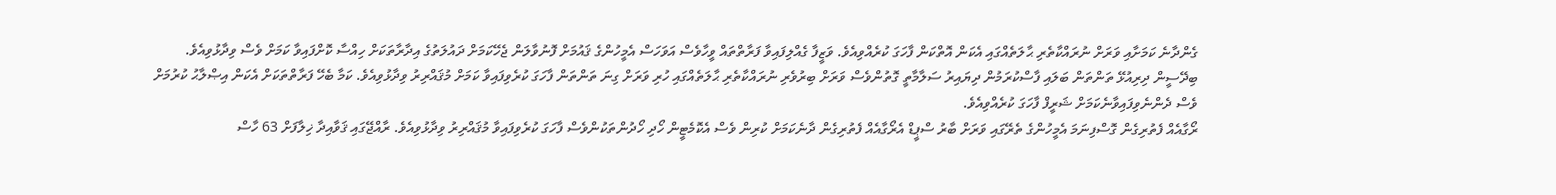ގެންދާނެ ކަމަށާއި ވަރަށް ނުރައްކާތެރި ޙާލަތެއްގައި އެކަން އޮތްކަން ފާހަގަ ކުރެއްވިއެވެ. ވަޒީފާ ގެއްލިފައިވާ ފަރާތްތައް ވީހާވެސް އަވަހަސް އެމީހުންގެ ޤައުމަށް ފޮނުވާލަން ޖެހޭކަމަށް ދައުލަތުގެ އިދާރާތަކަށް ހިއްސާ ކޮށްފައިވާ ކަމަށް ވެސް ވިދާޅުވިއެވެ.
ބިދޭސީން ދިރިއުޅޭ ތަންތަން ބަލައި ފާސްކުރަމުން ދިޔައިރު ސަލާމާތީ ގޮތުންވެސް ވަރަށް ބިރުވެރި ނުރައްކާތެރި ޙާލަތެއްގައި ހުރި ވަރަށް ގިނަ ތަންތަން ފާހަގަ ކުރެވިފައިވާ ކަމަށް މުޤައްރިރު ވިދާޅުވިއެވެ. ކަމާ ބެހޭ ފަރާތްތަކަށް އެކަން އިޞްލާޙު ކުރުމަށް ވެސް ދެންނެވިފައިވާނެކަމަށް ޝަރީފް ފާހަގަ ކުރެއްވިއެވެ.
ރޯގާއެއް ފެތުރިގެން ގޮސްފިނަމަ އެމީހުންގެ ތެރޭގައި ވަރަށް ބާރު ސްޕީޑް އެރޯގާއެއް ފެތުރިގެން ދާނެކަމަށް ކުރިން ވެސް އެކޮމެޓީން ހޯދި ހޯދުންތަކުންވެސް ފާހަގަ ކުރެވިފައިވާ މުޤައްރިރު ވިދާޅުވިއެވެ. ރާއްޖޭގައި ޤަވާއިދާ ޚިލާފަށް 63 ހާސް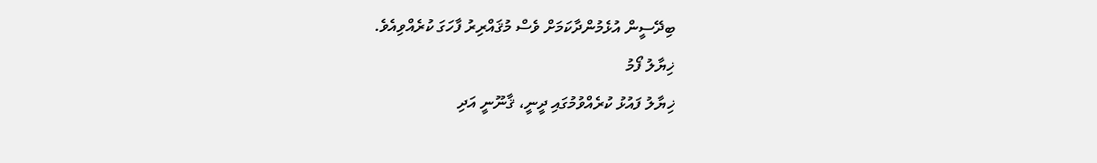ބިދޭސީން އުޅެމުންދާކަމަށް ވެސް މުޤައްރިރު ފާހަގަ ކުރެއްވިއެވެ.
ޚިޔާލު ފޯމު
ޚިޔާލު ފައުޅު ކުރެއްވުމުގައި ދީނީ، ޤާނޫނީ އަދި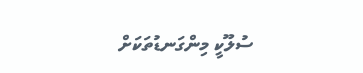ސުލޫކީ މިންގަނޑުތަކަށް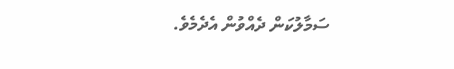ސަމާލުކަން ދެއްވުން އެދެމެވެ.